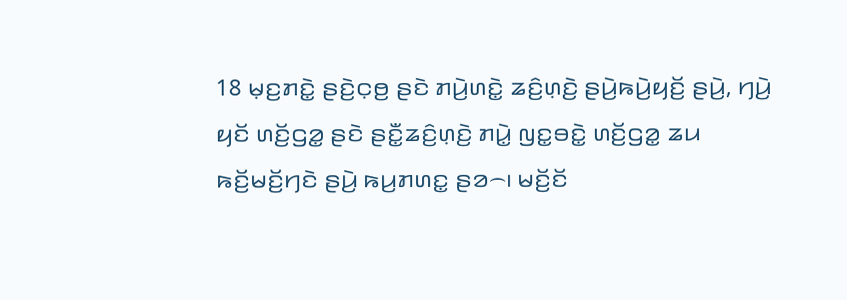18 ꤗ꤫ꤢ꤬ꤊꤢꤧ꤭ ꤔꤢꤧ꤬ꤍ꤫ꤥ꤬ ꤔꤢꤧ ꤊꤣꤧ꤬ꤛꤢꤧ꤭ ꤘꤢꤨ꤬ꤛ꤫ꤢꤧ꤬ ꤔꤣꤧ꤬ꤒꤣꤧ꤬ꤟꤢꤩ꤬ ꤔꤣꤧ꤬, ꤚꤣꤧ꤬ ꤟꤢꤩ ꤛꤢꤩ꤬ꤞꤤ꤭ ꤔꤢꤧ ꤔꤢꤪ꤭ꤘꤢꤨ꤬ꤛ꤫ꤢꤧ꤬ ꤊꤣꤧ꤭ ꤜꤢ꤭ꤋꤢꤧ꤭ ꤛꤢꤩ꤬ꤞꤤ꤭ ꤘꤣ ꤒꤢꤩ꤬ꤗꤢꤩ꤬ꤚꤢꤧ ꤔꤣꤧ꤬ ꤒꤣ꤬ꤊꤛꤢ꤭ ꤔꤤ꤮꤯ ꤗꤢꤩ꤬ꤢꤩ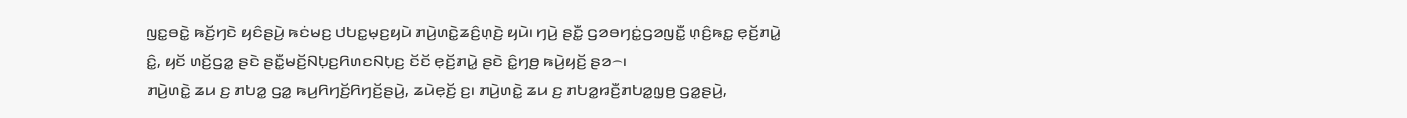ꤜꤢ꤭ꤋꤢꤧ꤭ ꤒꤢꤩ꤬ꤚꤢꤧ ꤟꤢꤨꤔꤣꤧ꤬ ꤒꤢꤦꤗꤢ꤬ ꤓꤝꤢ꤭ꤗ꤫ꤢ꤬ꤟꤣꤧ ꤊꤣꤧ꤬ꤛꤢꤧ꤭ꤘꤢꤨ꤬ꤛ꤫ꤢꤧ꤬ ꤟꤣꤧ꤯ ꤚꤣꤧ꤬ ꤔꤢꤪ꤭ ꤞꤤꤋꤚꤢꤦ꤭ꤞꤤꤜꤢꤪ꤭ ꤛ꤫ꤢꤨ꤬ꤒꤢ꤭ ꤕ꤫ꤢꤩ꤬ꤊꤣꤧ꤭ ꤢꤨ꤭, ꤟꤢꤩ ꤛꤢꤩ꤬ꤞꤤ꤭ ꤔꤢꤧ ꤔꤢꤪ꤭ꤗꤢꤩ꤬ꤡꤝ꤫ꤢ꤬ꤖꤛꤢꤡꤝ꤫ꤢ꤬ ꤢꤩꤢꤩ ꤕ꤫ꤢꤩ꤬ꤊꤣꤧ꤭ ꤔꤢꤧ ꤢꤨ꤭ꤚꤥ꤬ ꤒꤣꤧ꤬ꤟꤢꤩ꤬ ꤔꤤ꤮꤯
ꤊꤣꤧ꤬ꤛꤢꤧ꤭ ꤘꤣ ꤢ꤬ ꤊꤝꤤ꤭ ꤞꤤ꤭ ꤒꤣ꤬ꤖꤚꤢꤩ꤬ꤖꤚꤢꤩ꤬ꤔꤣꤧ꤬, ꤘꤣꤧꤕ꤫ꤢꤩ꤬ ꤢ꤬꤯ ꤊꤣꤧ꤬ꤛꤢꤧ꤭ ꤘꤣ ꤢ꤬ ꤊꤝꤤ꤭ꤙꤢꤪ꤬ꤊꤝꤤ꤭ꤜ꤫ꤥ꤬ ꤞꤤ꤭ꤔꤣꤧ꤬,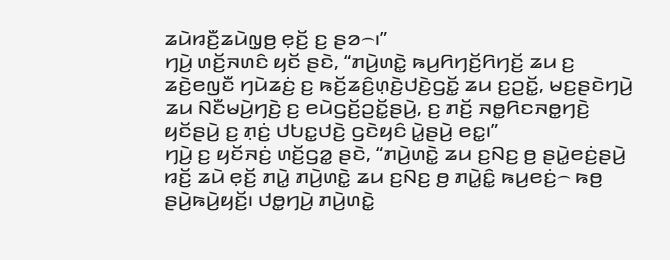ꤘꤣꤧꤙꤢꤪ꤬ꤘꤣꤧꤜ꤫ꤥ꤬ ꤕ꤫ꤢꤩ꤬ ꤢ꤬ ꤔꤤ꤮꤯”
ꤚꤣꤧ꤬ ꤛꤢꤩ꤬ꤏꤛꤢꤨ ꤟꤢꤩ ꤔꤢꤧ, “ꤊꤣꤧ꤬ꤛꤢꤧ꤭ ꤒꤣ꤬ꤖꤚꤢꤩ꤬ꤖꤚꤢꤩ꤬ ꤘꤣ ꤢ꤬ ꤘꤢꤧ꤬ꤕꤜꤢꤪ ꤚꤣꤧꤘꤢꤦ꤬ ꤢ꤬ ꤒꤢꤩ꤬ꤘꤢꤨ꤬ꤛ꤫ꤢꤧ꤬ꤓꤢꤧ꤬ꤞꤢꤩ꤭ ꤘꤣ ꤢ꤬ꤑꤢꤩ꤭, ꤗꤢ꤬ꤔꤢꤧꤚꤣꤧ꤬ ꤘꤣ ꤡꤢꤪꤗꤣꤧ꤬ꤚꤢꤧ꤬ ꤢ꤬ ꤕꤣꤧꤞꤢꤩ꤬ꤑꤢꤩ꤭ꤔꤣꤧ꤬, ꤢ꤬ ꤊꤢꤩ꤬ ꤏꤥ꤭ꤖꤢꤏꤥ꤭ꤚꤢꤧ꤬ ꤟꤢꤩꤔꤣꤧ꤬ ꤢ꤬ ꤊ꤫ꤢꤦ꤬ ꤓꤝꤢ꤭ꤓꤢꤧ꤬ ꤞꤢꤧꤟꤢꤨ ꤣꤧ꤭ꤔꤣꤧ꤬ ꤕꤢ꤭꤯”
ꤚꤣꤧ꤬ ꤢ꤬ ꤟꤢꤩꤏꤢꤦ꤬ ꤛꤢꤩ꤬ꤞꤤ꤭ ꤔꤢꤧ, “ꤊꤣꤧ꤬ꤛꤢꤧ꤭ ꤘꤣ ꤢ꤬ꤡꤢ꤬ ꤥ꤬ ꤔꤣꤧ꤭ꤕꤢꤦ꤬ꤔꤣꤧ꤬ ꤙꤢꤩ꤬ ꤘꤣꤧ ꤕ꤫ꤢꤩ꤬ ꤊꤣꤧ꤭ ꤊꤣꤧ꤬ꤛꤢꤧ꤭ ꤘꤣ ꤢ꤬ꤡꤢ꤬ ꤥ꤬ ꤊꤣꤧ꤭ꤢꤨ꤭ ꤒꤣ꤬ꤕꤢꤦ꤬꤮ ꤒꤥ꤬ ꤔꤣꤧ꤬ꤒꤣꤧ꤬ꤟꤢꤩ꤬꤯ ꤓꤥ꤭ꤚꤣꤧ꤬ ꤊꤣꤧ꤬ꤛꤢꤧ꤭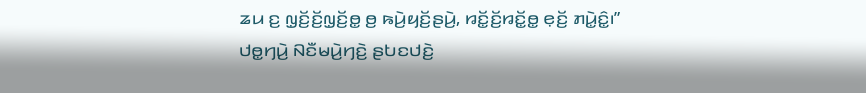ꤘꤣ ꤢ꤬ ꤜ꤫ꤢꤩ꤬ꤢꤩ꤬ꤜ꤫ꤢꤩ꤬ꤥ꤭ ꤥ꤬ ꤒꤣꤧ꤬ꤟꤢꤩ꤬ꤔꤣꤧ꤬, ꤙꤢꤩ꤭ꤢꤩ꤬ꤙꤢꤩ꤭ꤥ꤭ ꤕ꤫ꤢꤩ꤬ ꤊꤣꤧ꤭ꤢꤨ꤭꤯”
ꤓꤥ꤭ꤚꤣꤧ꤬ ꤡꤢꤪꤗꤣꤧ꤬ꤚꤢꤧ꤬ ꤔꤝꤢꤓꤢꤧ꤬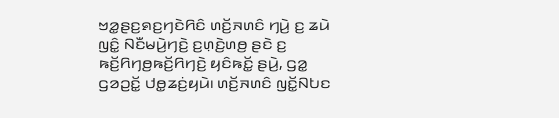ꤠꤤ꤭ꤔꤢ꤬ꤎꤢ꤬ꤚꤢꤧꤖꤢꤨ ꤛꤢꤩ꤬ꤏꤛꤢꤨ ꤚꤣꤧ꤬ ꤢ꤬ ꤘꤣꤧ ꤜꤢꤨ꤭ ꤡꤢꤪꤗꤣꤧ꤬ꤚꤢꤧ꤬ ꤢ꤬ꤛ꤫ꤢꤧ꤬ꤛꤥ꤬ ꤔꤢꤧ ꤢ꤬ ꤒꤢꤩ꤬ꤖꤚꤥ꤬ꤒꤢꤩ꤬ꤖꤚꤢꤧ꤬ ꤟꤢꤨꤒꤢꤩ꤭ ꤔꤣꤧ꤬, ꤞꤤ꤭ ꤞꤤꤑꤢꤩ꤭ ꤓꤥ꤭ꤘꤢꤦ꤬ꤟꤣꤧ꤯ ꤛꤢꤩ꤬ꤏꤛꤢꤨ ꤜꤢꤩ꤭ꤡꤝꤢ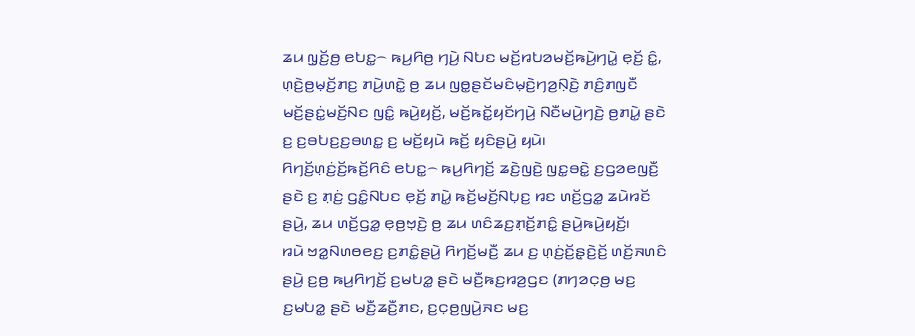ꤘꤣ ꤜ꤫ꤢꤩ꤬ꤥ꤬ ꤕꤝꤢ꤭꤮ ꤒꤣ꤬ꤖꤥ꤬ ꤚꤣꤧ꤬ ꤡꤝꤢ ꤗꤢꤩ꤬ꤙꤝꤤꤗꤢꤩ꤬ꤒꤣꤧ꤬ꤚꤣꤧ꤭ ꤕ꤫ꤢꤩ꤬ ꤢꤨ꤭, ꤛ꤫ꤢꤧ꤬ꤥ꤬ꤗ꤫ꤢꤩ꤬ꤊꤢ꤬ ꤊꤣꤧ꤬ꤛꤢꤧ꤭ ꤥ꤬ ꤘꤣ ꤜꤥ꤭ꤔꤢꤩꤗꤢꤨꤗ꤫ꤢꤧ꤬ꤚꤤ꤬ꤡ꤫ꤢꤧ꤬ ꤊꤢꤨ꤬ꤊꤜꤢꤪ ꤗꤢꤩ꤬ꤔꤢꤦ꤭ꤗꤢꤩ꤬ꤡꤢ ꤜꤢꤨ꤭ ꤒꤣꤧ꤬ꤟꤢꤩ꤬, ꤗꤢꤩ꤬ꤒꤢꤩ꤭ꤟꤢꤩꤚꤣꤧ꤬ ꤡꤢꤪꤗꤣꤧ꤬ꤚꤢꤧ꤬ ꤥ꤬ꤊꤣꤧ꤭ ꤔꤢꤧ ꤢ꤬ ꤢ꤬ꤋꤝꤢ꤬ꤢ꤬ꤋꤛꤢ꤭ ꤢ꤬ ꤗꤢꤩ꤬ꤟꤣꤧ ꤒꤢꤩ꤬ ꤟꤢꤨꤔꤣꤧ꤬ ꤟꤣꤧ꤯
ꤖꤚꤢꤩ꤬ꤛ꤫ꤢꤦ꤬ꤢꤩ꤬ꤒꤢꤩ꤬ꤖꤢꤨ ꤕꤝꤢ꤭꤮ ꤒꤣ꤬ꤖꤚꤢꤩ꤬ ꤘꤢꤧ꤬ꤜꤢꤧ꤬ ꤜꤢ꤭ꤋꤢꤧ꤭ ꤢ꤬ꤞꤤꤕꤜꤢꤪ꤬ ꤔꤢꤧ ꤢ꤬ ꤊ꤫ꤢꤦ꤬ ꤞꤢꤨ꤭ꤡꤝꤢ ꤕ꤫ꤢꤩ꤬ ꤊꤣꤧ꤭ ꤒꤢꤩ꤬ꤗꤢꤩ꤬ꤡꤝ꤫ꤢ꤬ ꤙꤢ ꤛꤢꤩ꤬ꤞꤤ꤭ ꤘꤣꤧꤙꤢꤩ ꤔꤣꤧ꤬, ꤘꤣ ꤛꤢꤩ꤬ꤞꤤ꤭ ꤕ꤫ꤥ꤬ꤠ꤫ꤢꤧ꤬ ꤥ꤬ ꤘꤣ ꤛꤢꤨꤘꤢ꤬ꤊ꤫ꤢꤩ꤬ꤊꤢꤨ꤭ ꤔꤣꤧ꤬ꤒꤣꤧ꤬ꤟꤢꤩ꤬꤯
ꤙꤣꤧ ꤠꤤ꤭ꤡꤛꤥꤕꤢ꤬ ꤢ꤬ꤊꤢꤨ꤭ꤔꤣꤧ꤬ ꤖꤚꤢꤩ꤬ꤗꤢꤪ꤬ ꤘꤣ ꤢ꤬ ꤛ꤫ꤢꤦ꤬ꤢꤩ꤬ꤔ꤫ꤢꤧ꤬ꤢꤩ꤬ ꤛꤢꤩ꤬ꤏꤛꤢꤨ ꤔꤣꤧ꤬ ꤢ꤬ꤥ꤬ ꤒꤣ꤬ꤖꤚꤢꤩ꤬ ꤢ꤬ꤗꤝꤤ꤭ ꤔꤢꤧ ꤗꤢꤪ꤬ꤒꤢ꤬ꤙꤤ꤬ꤞꤢ (ꤊꤚꤤꤍ꤫ꤥ꤬ ꤗꤢ꤬ ꤢ꤬ꤗꤝꤤ꤭ ꤔꤢꤧ ꤗꤢꤪ꤬ꤘꤢꤪ꤬ꤊꤢ, ꤢ꤬ꤍ꤫ꤥ꤬ꤜꤣꤧ꤬ꤏꤢ ꤗꤢ꤬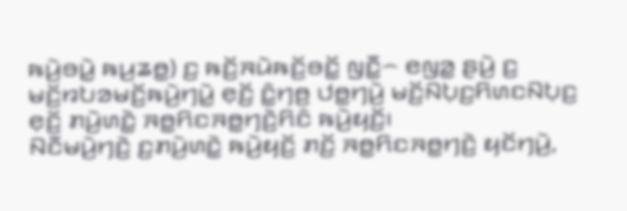ꤒꤣꤧ꤬ꤋꤣꤧ꤭ ꤒꤣ꤬ꤘꤥ꤭) ꤢ꤬ ꤒꤢꤩ꤬ꤏꤣꤧꤒꤢꤩ꤬ꤋꤢꤩ꤭ ꤜꤢꤪ꤭꤮ ꤕꤜꤤ꤭ ꤔꤣꤧ꤬ ꤢ꤬ ꤗꤢꤩ꤬ꤙꤝꤤꤗꤢꤩ꤬ꤒꤣꤧ꤬ꤚꤣꤧ꤭ ꤕ꤫ꤢꤩ꤬ ꤢꤨ꤭ꤚꤥ꤬ ꤓꤥ꤭ꤚꤣꤧ꤬ ꤗꤢꤩ꤬ꤡꤝ꤫ꤢ꤬ꤖꤛꤢꤡꤝ꤫ꤢ꤬ ꤕ꤫ꤢꤩ꤬ ꤊꤣꤧ꤬ꤛꤢꤧ꤭ ꤏꤥ꤭ꤖꤢꤏꤥ꤭ꤚꤢꤧ꤬ꤖꤢꤨ ꤒꤣꤧ꤬ꤟꤢꤩ꤬꤯
ꤡꤢꤪꤗꤣꤧ꤬ꤚꤢꤧ꤬ ꤢ꤬ꤊꤣꤧ꤬ꤛꤢꤧ꤭ ꤒꤣꤧ꤬ꤟꤢꤩ꤬ ꤊꤢꤩ꤬ ꤏꤥ꤭ꤖꤢꤏꤥ꤭ꤚꤢꤧ꤬ ꤟꤢꤩꤚꤣꤧ꤬,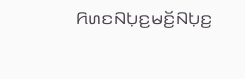ꤖꤛꤢꤡꤝ꤫ꤢ꤬ꤗꤢꤩ꤬ꤡꤝ꤫ꤢ꤬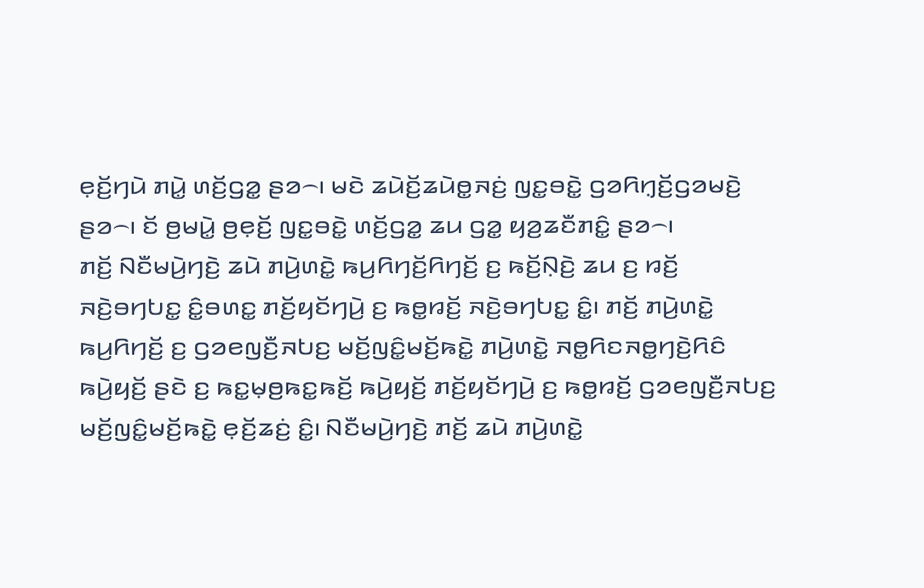ꤕ꤫ꤢꤩ꤬ꤚꤣꤧ ꤊꤣꤧ꤭ ꤛꤢꤩ꤬ꤞꤤ꤭ ꤔꤤ꤮꤯ ꤗꤢꤧ ꤘꤣꤧꤢꤩ꤬ꤘꤣꤧꤥ꤭ꤏꤢꤦ꤬ ꤜꤢ꤭ꤋꤢꤧ꤭ ꤞꤤꤖꤚ꤫ꤢꤩ꤬ꤞꤤꤗꤢꤧ꤬ ꤔꤤ꤮꤯ ꤢꤩ ꤥ꤬ꤗꤣꤧ꤭ ꤥ꤬ꤕ꤫ꤢꤩ꤬ ꤜꤢ꤭ꤋꤢꤧ꤭ ꤛꤢꤩ꤬ꤞꤤ꤭ ꤘꤣ ꤞꤤ꤭ ꤟꤤ꤬ꤘꤢꤪꤊꤢꤨ꤭ ꤔꤤ꤮꤯
ꤊꤢꤩ꤬ ꤡꤢꤪꤗꤣꤧ꤬ꤚꤢꤧ꤬ ꤘꤣꤧ ꤊꤣꤧ꤬ꤛꤢꤧ꤭ ꤒꤣ꤬ꤖꤚꤢꤩ꤬ꤖꤚꤢꤩ꤬ ꤢ꤬ ꤒꤢꤩ꤬ꤡ꤫ꤢꤧ꤬ ꤘꤣ ꤢ꤬ ꤙꤢꤩ꤬ ꤏꤢꤧ꤬ꤋꤚꤝꤢ꤭ ꤢꤨ꤭ꤋꤛꤢ꤭ ꤊꤢꤩ꤬ꤟꤢꤩꤚꤣꤧ꤬ ꤢ꤬ ꤒꤥ꤭ꤙꤢꤩ꤬ ꤏꤢꤧ꤬ꤋꤚꤝꤢ꤭ ꤢꤨ꤭꤯ ꤊꤢꤩ꤬ ꤊꤣꤧ꤬ꤛꤢꤧ꤭ ꤒꤣ꤬ꤖꤚꤢꤩ꤬ ꤢ꤬ ꤞꤤꤕꤜꤢꤪ꤬ꤏꤝꤢ꤬ ꤗꤢꤩ꤬ꤜꤢꤨ꤭ꤗꤢꤩ꤬ꤒꤢꤧ꤭ ꤊꤣꤧ꤬ꤛꤢꤧ꤭ ꤏꤥ꤭ꤖꤢꤏꤥ꤭ꤚꤢꤧ꤬ꤖꤢꤨ ꤒꤣꤧ꤬ꤟꤢꤩ꤬ ꤔꤢꤧ ꤢ꤬ ꤒꤢ꤭ꤗ꤫ꤥ꤬ꤒꤢ꤭ꤒꤢꤩ꤬ ꤒꤣꤧ꤬ꤟꤢꤩ꤬ ꤊꤢꤩ꤬ꤟꤢꤩꤚꤣꤧ꤬ ꤢ꤬ ꤒꤥ꤭ꤙꤢꤩ꤬ ꤞꤤꤕꤜꤢꤪ꤬ꤏꤝꤢ꤬ ꤗꤢꤩ꤬ꤜꤢꤨ꤭ꤗꤢꤩ꤬ꤒꤢꤧ꤭ ꤕ꤫ꤢꤩ꤬ꤘꤢꤦ꤬ ꤢꤨ꤭꤯ ꤡꤢꤪꤗꤣꤧ꤬ꤚꤢꤧ꤬ ꤊꤢꤩ꤬ ꤘꤣꤧ ꤊꤣꤧ꤬ꤛꤢꤧ꤭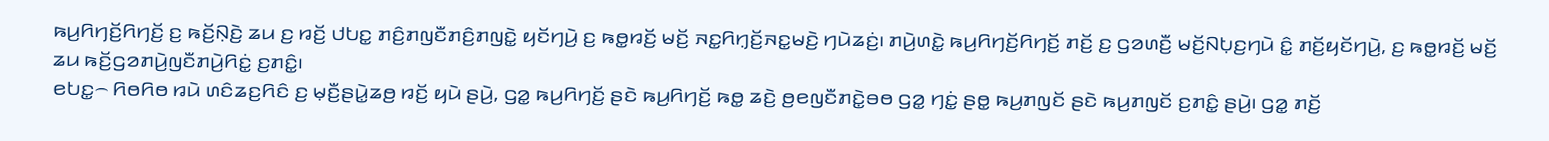ꤒꤣ꤬ꤖꤚꤢꤩ꤬ꤖꤚꤢꤩ꤬ ꤢ꤬ ꤒꤢꤩ꤬ꤡ꤫ꤢꤧ꤬ ꤘꤣ ꤢ꤬ ꤙꤢꤩ꤬ ꤓꤝꤢ꤭ ꤊꤢꤨ꤬ꤊꤜꤢꤪꤊꤢꤨ꤬ꤊꤜꤢꤧ꤭ ꤟꤢꤩꤚꤣꤧ꤬ ꤢ꤬ ꤒꤥ꤭ꤙꤢꤩ꤬ ꤗꤢꤩ꤬ ꤏꤢ꤭ꤖꤚ꤫ꤢꤩ꤬ꤏꤢ꤭ꤗꤢꤧ꤬ ꤚꤣꤧꤘꤢꤦ꤬꤯ ꤊꤣꤧ꤬ꤛꤢꤧ꤭ ꤒꤣ꤬ꤖꤚꤢꤩ꤬ꤖꤚꤢꤩ꤬ ꤊꤢꤩ꤬ ꤢ꤬ ꤞꤤꤛꤢꤪ꤬ ꤗꤢꤩ꤬ꤡꤝ꤫ꤢ꤬ꤚꤣꤧ ꤢꤨ꤭ ꤊꤢꤩ꤬ꤟꤢꤩꤚꤣꤧ꤬, ꤢ꤬ ꤒꤥ꤭ꤙꤢꤩ꤬ ꤗꤢꤩ꤬ ꤘꤣ ꤒꤢꤩ꤬ꤞꤤꤊꤣꤧ꤬ꤜꤢꤪꤊꤣꤧ꤬ꤖꤢꤦ꤭ ꤢ꤬ꤊꤢꤨ꤭꤯
ꤕꤝꤢ꤭꤮ ꤖꤥꤖꤥ ꤙꤣꤧ ꤛꤢꤨꤘꤢ꤬ꤖꤢꤨ ꤢ꤬ ꤗ꤫ꤢꤪ꤬ꤔꤣꤧ꤭ꤘꤥ꤬ ꤙꤢꤩ꤬ ꤟꤣꤧ ꤔꤣꤧ꤬, ꤞꤤ꤭ ꤒꤣ꤬ꤖꤚꤢꤩ꤬ ꤔꤢꤧ ꤒꤣ꤬ꤖꤚꤢꤩ꤬ ꤒꤥ꤭ ꤘꤢꤧ꤬ ꤥ꤬ꤕꤜꤢꤪꤊꤢꤧ꤭ꤋꤥ ꤞꤤ꤭ ꤚꤢꤦ꤭ ꤔꤥ꤭ ꤒꤣ꤬ꤊꤜꤢꤩ ꤔꤢꤧ ꤒꤣ꤬ꤊꤜꤢꤩ ꤢ꤬ꤊꤢꤨ꤭ ꤔꤣꤧ꤬꤯ ꤞꤤ꤭ ꤊꤢꤩ꤬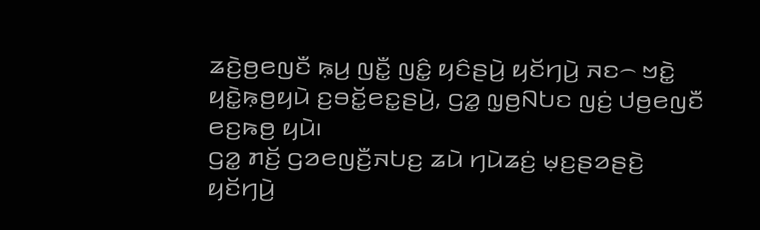ꤘꤢꤧ꤬ꤥ꤬ꤕꤜꤢꤪ ꤒ꤫ꤣ꤬ ꤜꤢꤪ꤭ ꤜꤢꤨ꤭ ꤟꤢꤨꤔꤣꤧ꤬ ꤟꤢꤩꤚꤣꤧ꤬ ꤏꤢ꤮ ꤠꤢꤧ꤭ ꤟꤢꤧ꤭ꤒ꤫ꤥ꤬ꤟꤣꤧ ꤢ꤬ꤋꤢꤩ꤭ꤕꤢ꤭ꤔꤣꤧ꤬, ꤞꤤ꤭ ꤜ꤫ꤥ꤬ꤡꤝꤢ ꤜꤢꤦ꤬ ꤓꤥ꤬ꤕꤜꤢꤪ ꤕꤢ꤬ꤒꤥ꤬ ꤟꤣꤧ꤯
ꤞꤤ꤭ ꤊꤢꤩ꤬ ꤞꤤꤕꤜꤢꤪ꤬ꤏꤝꤢ꤬ ꤘꤣꤧ ꤚꤣꤧꤘꤢꤦ꤬ ꤗ꤫ꤢ꤬ꤔꤤꤔꤢꤧ꤬ ꤟꤢꤩꤚꤣꤧ꤬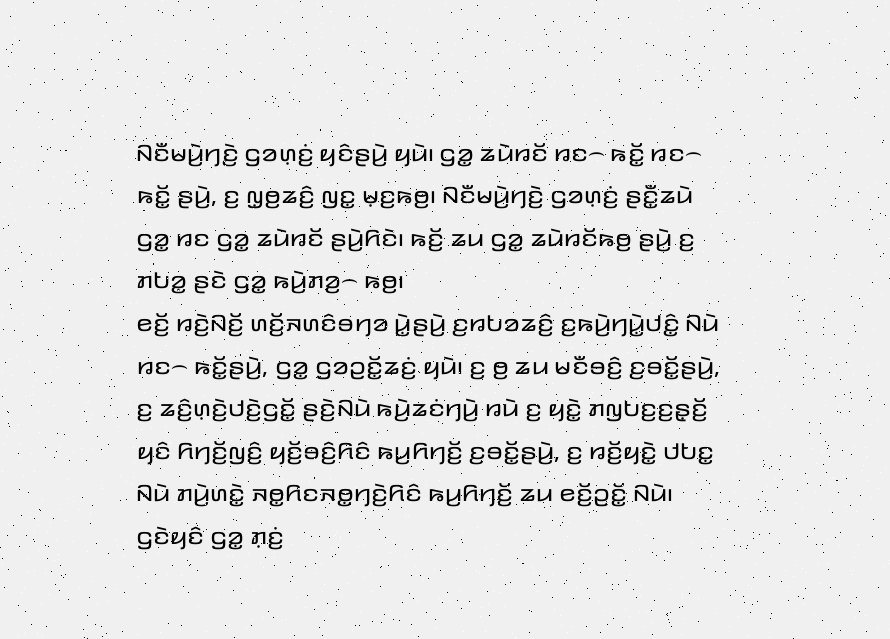ꤡꤢꤪꤗꤣꤧ꤬ꤚꤢꤧ꤬ ꤞꤤꤛ꤫ꤢꤦ꤬ ꤟꤢꤨꤔꤣꤧ꤬ ꤟꤣꤧ꤯ ꤞꤤ꤭ ꤘꤣꤧꤙꤢꤩ ꤙꤢ꤮ ꤒꤢꤩ꤭ ꤙꤢ꤮ ꤒꤢꤩ꤭ ꤔꤣꤧ꤬, ꤢ꤬ ꤜ꤫ꤥ꤬ꤘꤢꤨ꤬ ꤜꤢ꤭ ꤗ꤫ꤢ꤬ꤒꤥ꤬꤯ ꤡꤢꤪꤗꤣꤧ꤬ꤚꤢꤧ꤬ ꤞꤤꤛ꤫ꤢꤦ꤬ ꤔꤢꤪ꤭ꤘꤣꤧ ꤞꤤ꤭ ꤙꤢ ꤞꤤ꤭ ꤘꤣꤧꤙꤢꤩ ꤔꤣꤧ꤬ꤖꤢꤧ꤯ ꤒꤢꤩ꤬ ꤘꤣ ꤞꤤ꤭ ꤘꤣꤧꤙꤢꤩꤒꤥ꤬ ꤔꤣꤧ꤬ ꤢ꤬ ꤊꤝꤤ꤭ ꤔꤢꤧ ꤞꤤ꤭ ꤒꤣꤧ꤬ꤊꤤ꤬꤮ ꤒꤥ꤬꤯
ꤕꤢꤩ꤬ ꤙꤢꤧ꤬ꤡꤢꤩ꤬ ꤛꤢꤩ꤬ꤏꤛꤢꤨꤋꤚꤤ ꤣꤧ꤭ꤔꤣꤧ꤬ ꤢ꤬ꤙꤝꤤꤘꤢꤨ꤬ ꤢ꤬ꤒꤣꤧ꤬ꤚꤣꤧ꤭ꤓꤢꤨ꤭ ꤡꤣꤧ ꤙꤢ꤮ ꤒꤢꤩ꤭ꤔꤣꤧ꤬, ꤞꤤ꤭ ꤞꤤꤑꤢꤩ꤭ꤘꤢꤦ꤬ ꤟꤣꤧ꤯ ꤢ꤬ ꤥ꤬ ꤘꤣ ꤗꤢꤪꤋꤢꤨ꤬ ꤢ꤬ꤋꤢꤩ꤭ꤔꤣꤧ꤬, ꤢ꤬ ꤘꤢꤨ꤬ꤛ꤫ꤢꤧ꤬ꤓꤢꤧ꤬ꤞꤢꤩ꤭ ꤔꤢꤧ꤬ꤡꤣꤧ ꤒꤣꤧ꤬ꤘꤢꤦꤚꤣꤧ꤬ ꤙꤣꤧ ꤢ꤬ ꤟꤢꤧ꤭ ꤊꤜꤝꤢ꤬ꤢ꤬ꤔ꤫ꤢꤩ꤬ ꤟꤢꤨ ꤖꤚꤢꤩ꤬ꤜꤢꤨ꤬ ꤟꤢꤩ꤬ꤋꤢꤨ꤬ꤖꤢꤨ ꤒꤣ꤬ꤖꤚꤢꤩ꤬ ꤢ꤬ꤋꤢꤩ꤭ꤔꤣꤧ꤬, ꤢ꤬ ꤙꤢꤩ꤬ꤟꤢꤧ꤭ ꤓꤝꤢ꤭ ꤡꤣꤧ ꤊꤣꤧ꤬ꤛꤢꤧ꤭ ꤏꤥ꤭ꤖꤢꤏꤥ꤭ꤚꤢꤧ꤬ꤖꤢꤨ ꤒꤣ꤬ꤖꤚꤢꤩ꤬ ꤘꤣ ꤕꤢꤩ꤬ꤑꤢꤩ꤭ ꤡꤣꤧ꤯ ꤞꤢꤧꤟꤢꤨ ꤞꤤ꤭ ꤊ꤫ꤢꤦ꤬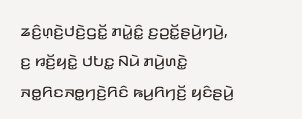ꤘꤢꤨ꤬ꤛ꤫ꤢꤧ꤬ꤓꤢꤧ꤬ꤞꤢꤩ꤭ ꤊꤣꤧ꤭ꤢꤨ꤭ ꤢ꤬ꤑꤢꤩ꤭ꤔꤣꤧ꤬ꤚꤣꤧ꤬, ꤢ꤬ ꤙꤢꤩ꤬ꤟꤢꤧ꤭ ꤓꤝꤢ꤭ ꤡꤣꤧ ꤊꤣꤧ꤬ꤛꤢꤧ꤭ ꤏꤥ꤭ꤖꤢꤏꤥ꤭ꤚꤢꤧ꤬ꤖꤢꤨ ꤒꤣ꤬ꤖꤚꤢꤩ꤬ ꤟꤢꤨꤔꤣꤧ꤬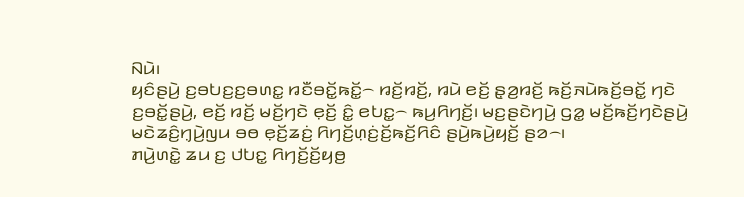ꤡꤣꤧ꤯
ꤟꤢꤨꤔꤣꤧ꤬ ꤢ꤬ꤋꤝꤢ꤬ꤢ꤬ꤋꤛꤢ꤭ ꤙꤢꤪꤋꤢꤩ꤭ꤒꤢꤩ꤭꤮ ꤙꤢꤩ꤬ꤙꤢꤩ꤬, ꤙꤣꤧ ꤕꤢꤩ꤬ ꤔ꤫ꤤ꤬ꤙꤢꤩ꤬ ꤒꤢꤩ꤬ꤏꤣꤧꤒꤢꤩ꤬ꤋꤢꤩ꤭ ꤚꤢꤧ ꤢ꤬ꤋꤢꤩ꤭ꤔꤣꤧ꤬, ꤕꤢꤩ꤬ ꤙꤢꤩ꤬ ꤗꤢꤩ꤬ꤚꤢꤧ ꤕ꤫ꤢꤩ꤬ ꤢꤨ꤭ ꤕꤝꤢ꤭꤮ ꤒꤣ꤬ꤖꤚꤢꤩ꤬꤯ ꤗꤢ꤬ꤔꤢꤧꤚꤣꤧ꤬ ꤞꤤ꤭ ꤗꤢꤩ꤬ꤒꤢꤩ꤬ꤚꤢꤧꤔꤣꤧ꤬ ꤗꤢꤧꤘꤢꤨ꤬ꤚ꤫ꤣꤧ꤬ꤜꤣ ꤋꤥ ꤕ꤫ꤢꤩ꤬ꤘꤢꤦ꤬ ꤖꤚꤢꤩ꤬ꤛ꤫ꤢꤦ꤬ꤢꤩ꤬ꤒꤢꤩ꤬ꤖꤢꤨ ꤔꤣꤧ꤬ꤒꤣꤧ꤬ꤟꤢꤩ꤬ ꤔꤤ꤮꤯
ꤊꤣꤧ꤬ꤛꤢꤧ꤭ ꤘꤣ ꤢ꤬ ꤓꤝꤢ꤭ ꤖꤚꤢꤩ꤬ꤢꤩ꤬ꤟꤥ꤬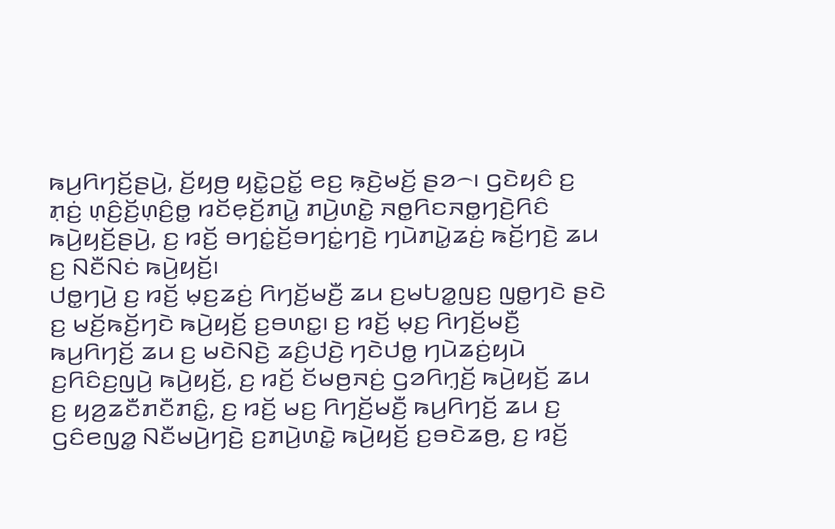ꤒꤣ꤬ꤖꤚꤢꤩ꤬ꤔꤣꤧ꤬, ꤢꤩ꤬ꤟꤥ꤬ ꤟꤢꤧ꤭ꤑꤢꤩ꤭ ꤕꤢ꤬ ꤒ꤫ꤢꤧ꤬ꤗꤢꤩ꤬ ꤔꤤ꤮꤯ ꤞꤢꤧꤟꤢꤨ ꤢ꤬ ꤊ꤫ꤢꤦ꤬ ꤛ꤫ꤢꤨ꤬ꤢꤩ꤬ꤛ꤫ꤢꤨ꤬ꤥ꤭ ꤙꤢꤩꤕ꤫ꤢꤩ꤬ꤊꤣꤧ꤭ ꤊꤣꤧ꤬ꤛꤢꤧ꤭ ꤏꤥ꤭ꤖꤢꤏꤥ꤭ꤚꤢꤧ꤬ꤖꤢꤨ ꤒꤣꤧ꤬ꤟꤢꤩ꤬ꤔꤣꤧ꤬, ꤢ꤬ ꤙꤢꤩ꤬ ꤋꤚꤢꤦ꤭ꤢꤩ꤬ꤋꤚꤢꤦ꤭ꤚꤢꤧ꤬ ꤚꤣꤧꤊꤣꤧ꤭ꤘꤢꤦ꤬ ꤒꤢꤩ꤬ꤚꤢꤧ꤬ ꤘꤣ ꤢ꤬ ꤡꤢꤪꤡꤢꤦ ꤒꤣꤧ꤬ꤟꤢꤩ꤬꤯
ꤓꤥ꤭ꤚꤣꤧ꤬ ꤢ꤬ ꤙꤢꤩ꤬ ꤗ꤫ꤢ꤬ꤘꤢꤦ꤬ ꤖꤚꤢꤩ꤬ꤗꤢꤪ꤬ ꤘꤣ ꤢ꤬ꤗꤝꤤ꤭ꤜꤢ꤬ ꤜꤥ꤭ꤚꤢꤧ ꤔꤢꤧ ꤢ꤬ ꤗꤢꤩ꤬ꤒꤢꤩ꤬ꤚꤢꤧ ꤒꤣꤧ꤬ꤟꤢꤩ꤬ ꤢ꤬ꤋꤛꤢ꤭꤯ ꤢ꤬ ꤙꤢꤩ꤬ ꤗ꤫ꤢ꤬ ꤖꤚꤢꤩ꤬ꤗꤢꤪ꤬ ꤒꤣ꤬ꤖꤚꤢꤩ꤬ ꤘꤣ ꤢ꤬ ꤗꤢꤧꤡꤢꤧ꤬ ꤘꤢꤨ꤬ꤓꤢꤧ꤬ ꤚꤢꤧꤓꤥ꤭ ꤚꤣꤧꤘꤢꤦ꤬ꤟꤣꤧ ꤢ꤬ꤖꤢꤨꤢ꤬ꤜꤣꤧ꤬ ꤒꤣꤧ꤬ꤟꤢꤩ꤬, ꤢ꤬ ꤙꤢꤩ꤬ ꤢꤩꤗꤥ꤬ꤏꤢꤦ꤬ ꤞꤤꤖꤚ꤫ꤢꤩ꤬ ꤒꤣꤧ꤬ꤟꤢꤩ꤬ ꤘꤣ ꤢ꤬ ꤟꤤ꤬ꤘꤢꤪꤊꤢꤪꤊꤢꤨ꤭, ꤢ꤬ ꤙꤢꤩ꤬ ꤗꤢ꤬ ꤖꤚꤢꤩ꤬ꤗꤢꤪ꤬ ꤒꤣ꤬ꤖꤚꤢꤩ꤬ ꤘꤣ ꤢ꤬ ꤞꤢꤨꤕꤜꤤ꤭ ꤡꤢꤪꤗꤣꤧ꤬ꤚꤢꤧ꤬ ꤢ꤬ꤊꤣꤧ꤬ꤛꤢꤧ꤭ ꤒꤣꤧ꤬ꤟꤢꤩ꤬ ꤢ꤬ꤋꤢꤧꤘꤥ꤬, ꤢ꤬ ꤙꤢꤩ꤬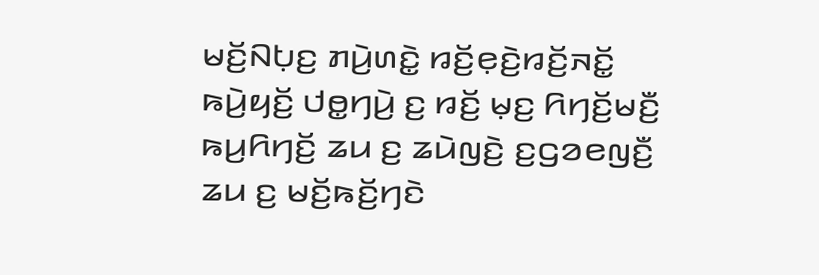ꤗꤢꤩ꤬ꤡꤝ꤫ꤢ꤬ ꤊꤣꤧ꤬ꤛꤢꤧ꤭ ꤙꤢꤩ꤬ꤕ꤫ꤢꤧ꤬ꤙꤢꤩ꤬ꤏꤢꤩ꤭ ꤒꤣꤧ꤬ꤟꤢꤩ꤬ ꤓꤥ꤭ꤚꤣꤧ꤬ ꤢ꤬ ꤙꤢꤩ꤬ ꤗ꤫ꤢ꤬ ꤖꤚꤢꤩ꤬ꤗꤢꤪ꤬ ꤒꤣ꤬ꤖꤚꤢꤩ꤬ ꤘꤣ ꤢ꤬ ꤘꤣꤧꤜꤢꤧ꤬ ꤢ꤬ꤞꤤꤕꤜꤢꤪ꤬ ꤘꤣ ꤢ꤬ ꤗꤢꤩ꤬ꤒꤢꤩ꤬ꤚꤢꤧ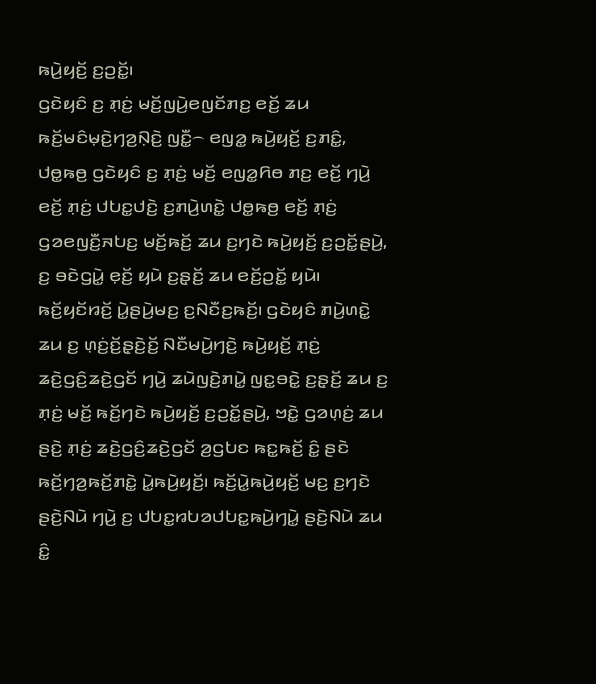ꤒꤣꤧ꤬ꤟꤢꤩ꤬ ꤢ꤬ꤑꤢꤩ꤭꤯
ꤞꤢꤧꤟꤢꤨ ꤢ꤬ ꤊ꤫ꤢꤦ꤬ ꤗꤢꤩ꤬ꤜꤣꤧ꤬ꤕꤜꤢꤩꤊꤢ꤬ ꤕꤢꤩ꤬ ꤘꤣ ꤒꤢꤩ꤬ꤗꤢꤨꤗ꤫ꤢꤧ꤬ꤚꤤ꤬ꤡ꤫ꤢꤧ꤬ ꤜꤢꤪ꤭꤮ ꤕꤜꤤ꤭ ꤒꤣꤧ꤬ꤟꤢꤩ꤬ ꤢ꤬ꤊꤢꤨ꤭, ꤓꤥ꤭ꤒꤥ꤬ ꤞꤢꤧꤟꤢꤨ ꤢ꤬ ꤊ꤫ꤢꤦ꤬ ꤗꤢꤩ꤬ ꤕꤜꤤ꤭ꤖꤥ ꤊꤢ꤬ ꤕꤢꤩ꤬ ꤚꤣꤧ꤬ ꤕꤢꤩ꤬ ꤊ꤫ꤢꤦ꤬ ꤓꤝꤢ꤭ꤓꤢꤧ꤬ ꤢ꤬ꤊꤣꤧ꤬ꤛꤢꤧ꤭ ꤓꤥ꤭ꤒꤥ꤬ ꤕꤢꤩ꤬ ꤊ꤫ꤢꤦ꤬ ꤞꤤꤕꤜꤢꤪ꤬ꤏꤝꤢ꤬ ꤗꤢꤩ꤬ꤒꤢꤩ꤬ ꤘꤣ ꤢ꤬ꤚꤢꤧ ꤒꤣꤧ꤬ꤟꤢꤩ꤬ ꤢ꤬ꤑꤢꤩ꤭ꤔꤣꤧ꤬, ꤢ꤬ ꤋꤢꤧꤞꤣꤧ꤭ ꤕ꤫ꤢꤩ꤬ ꤟꤣꤧ ꤢ꤬ꤔ꤫ꤢꤩ꤬ ꤘꤣ ꤕꤢꤩ꤬ꤑꤢꤩ꤭ ꤟꤣꤧ꤯
ꤒꤢꤩ꤬ꤟꤢꤩꤙꤢꤩ꤬ ꤣꤧ꤭ꤔꤣꤧ꤬ꤗꤢ꤬ ꤢ꤬ꤡꤢꤪꤢ꤬ꤒꤢꤩ꤬꤯ ꤞꤢꤧꤟꤢꤨ ꤊꤣꤧ꤬ꤛꤢꤧ꤭ ꤘꤣ ꤢ꤬ ꤛ꤫ꤢꤦ꤬ꤢꤩ꤬ꤔ꤫ꤢꤧ꤬ꤢꤩ꤬ ꤡꤢꤪꤗꤣꤧ꤬ꤚꤢꤧ꤬ ꤒꤣꤧ꤬ꤟꤢꤩ꤬ ꤊ꤫ꤢꤦ꤬ ꤘꤢꤧ꤬ꤞꤢꤨ꤬ꤘꤢꤧ꤬ꤞꤢꤩ ꤚꤣꤧ꤬ ꤘꤣꤧꤜꤢꤧ꤬ꤊꤣꤧ꤭ ꤜꤢ꤭ꤋꤢꤧ꤭ ꤢ꤬ꤔ꤫ꤢꤩ꤬ ꤘꤣ ꤢ꤬ ꤊ꤫ꤢꤦ꤬ ꤗꤢꤩ꤬ ꤒꤢꤩ꤬ꤚꤢꤧ ꤒꤣꤧ꤬ꤟꤢꤩ꤬ ꤢ꤬ꤑꤢꤩ꤭ꤔꤣꤧ꤬, ꤠꤢꤧ꤭ ꤞꤤꤛ꤫ꤢꤦ꤬ ꤘꤣ ꤔꤢꤧ꤬ ꤊ꤫ꤢꤦ꤬ ꤘꤢꤧ꤬ꤞꤢꤨ꤬ꤘꤢꤧ꤬ꤞꤢꤩ ꤤ꤬ꤞꤝꤢ ꤒꤢ꤭ꤒꤢꤩ꤬ ꤢꤨ꤭ ꤔꤢꤧ ꤒꤢꤩ꤬ꤚꤤ꤬ꤒꤢꤩ꤬ꤊꤢꤧ꤭ ꤣꤧ꤭ꤒꤣꤧ꤬ꤟꤢꤩ꤬꤯ ꤒꤢꤩ꤬ꤣꤧ꤭ꤒꤣꤧ꤬ꤟꤢꤩ꤬ ꤗꤢ꤬ ꤢ꤬ꤚꤢꤧ ꤔꤢꤧ꤬ꤡꤣꤧ ꤚꤣꤧ꤬ ꤢ꤬ ꤓꤝꤢ꤭ꤙꤝꤤꤓꤝꤢ꤭ꤒꤣꤧ꤬ꤚꤣꤧ꤭ ꤔꤢꤧ꤬ꤡꤣꤧ ꤘꤣ ꤢꤨ꤭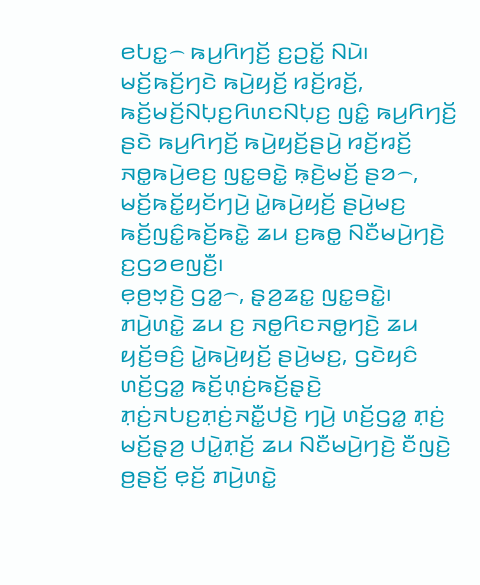ꤕꤝꤢ꤭꤮ ꤒꤣ꤬ꤖꤚꤢꤩ꤬ ꤢ꤬ꤑꤢꤩ꤭ ꤡꤣꤧ꤯
ꤗꤢꤩ꤬ꤒꤢꤩ꤬ꤚꤢꤧ ꤒꤣꤧ꤬ꤟꤢꤩ꤬ ꤙꤢꤩ꤬ꤙꤢꤩ꤬, ꤒꤢꤩ꤬ꤗꤢꤩ꤬ꤡꤝ꤫ꤢ꤬ꤖꤛꤢꤡꤝ꤫ꤢ꤬ ꤜꤢꤨ꤭ ꤒꤣ꤬ꤖꤚꤢꤩ꤬ ꤔꤢꤧ ꤒꤣ꤬ꤖꤚꤢꤩ꤬ ꤒꤣꤧ꤬ꤟꤢꤩ꤬ꤔꤣꤧ꤬ ꤙꤢꤩ꤬ꤙꤢꤩ꤬ ꤏꤥ꤭ꤒꤣꤧ꤬ꤕꤢ꤬ ꤜꤢ꤭ꤋꤢꤧ꤭ ꤒ꤫ꤢꤧ꤬ꤗꤢꤩ꤬ ꤔꤤ꤮, ꤗꤢꤩ꤬ꤒꤢꤩ꤭ꤟꤢꤩꤚꤣꤧ꤬ ꤣꤧ꤭ꤒꤣꤧ꤬ꤟꤢꤩ꤬ ꤔꤣꤧ꤬ꤗꤢ꤬ ꤒꤢꤩ꤬ꤜꤢꤨ꤭ꤒꤢꤩ꤬ꤒꤢꤧ꤭ ꤘꤣ ꤢ꤬ꤒꤥ꤭ ꤡꤢꤪꤗꤣꤧ꤬ꤚꤢꤧ꤬ ꤢ꤬ꤞꤤꤕꤜꤢꤪ꤬꤯
ꤕ꤫ꤥ꤬ꤠ꤫ꤢꤧ꤬ ꤞꤤ꤭꤮, ꤔ꤫ꤤ꤬ꤘꤢ꤭ ꤜꤢ꤭ꤋꤢꤧ꤭꤯ ꤊꤣꤧ꤬ꤛꤢꤧ꤭ ꤘꤣ ꤢ꤬ ꤏꤥ꤭ꤖꤢꤏꤥ꤭ꤚꤢꤧ꤬ ꤘꤣ ꤟꤢꤩ꤬ꤋꤢꤨ꤬ ꤣꤧ꤭ꤒꤣꤧ꤬ꤟꤢꤩ꤬ ꤔꤣꤧ꤬ꤗꤢ꤬, ꤞꤢꤧꤟꤢꤨ ꤛꤢꤩ꤬ꤞꤤ꤭ ꤒꤢꤩ꤬ꤛ꤫ꤢꤦ꤬ꤒꤢꤩ꤬ꤔ꤫ꤢꤧ꤬ ꤊ꤫ꤢꤦ꤬ꤏꤝꤢ꤬ꤊ꤫ꤢꤦ꤬ꤏꤢꤪ꤭ꤓꤢꤧ꤬ ꤚꤣꤧ꤬ ꤛꤢꤩ꤬ꤞꤤ꤭ ꤊ꤫ꤢꤦ꤬ ꤗꤢꤩ꤬ꤔ꤫ꤤ꤬ ꤓꤣꤧ꤭ꤊ꤫ꤢꤩ꤬ ꤘꤣ ꤡꤢꤪꤗꤣꤧ꤬ꤚꤢꤧ꤬ ꤢꤪꤜꤢꤧ꤬ ꤥ꤬ꤔꤢꤩ꤬ ꤕ꤫ꤢꤩ꤬ ꤊꤣꤧ꤬ꤛꤢꤧ꤭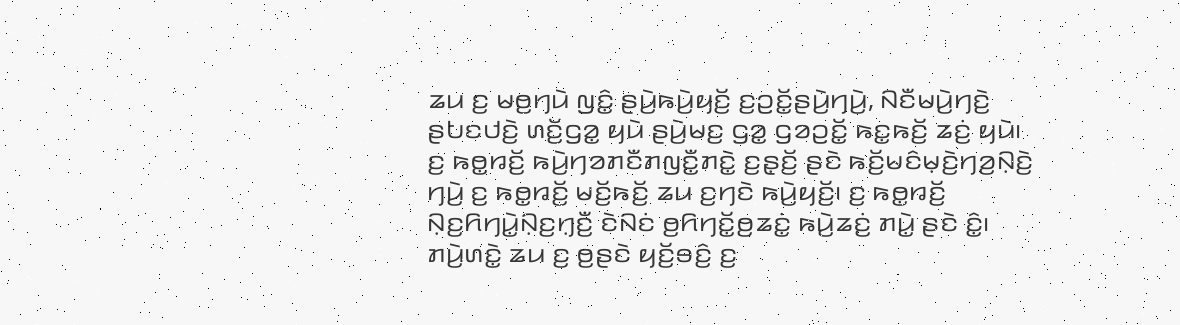ꤘꤣ ꤢ꤬ ꤗꤥ꤬ꤚꤣꤧ ꤜꤢꤨ꤭ ꤔꤣꤧ꤬ꤒꤣꤧ꤬ꤟꤢꤩ꤬ ꤢ꤬ꤑꤢꤩ꤭ꤔꤣꤧ꤬ꤚꤣꤧ꤬, ꤡꤢꤪꤗꤣꤧ꤬ꤚꤢꤧ꤬ ꤔꤝꤢꤓꤢꤧ꤬ ꤛꤢꤩ꤬ꤞꤤ꤭ ꤟꤣꤧ ꤔꤣꤧ꤬ꤗꤢ꤬ ꤞꤤ꤭ ꤞꤤꤑꤢꤩ꤭ ꤒꤢ꤭ꤒꤢꤩ꤬ ꤘꤢꤦ꤬ ꤟꤣꤧ꤯
ꤢ꤬ ꤒꤥ꤭ꤙꤢꤩ꤬ ꤒꤣꤧ꤬ꤚꤤꤊꤢꤪꤊꤜꤢꤪ꤭ꤊꤢꤧ꤭ ꤢ꤬ꤔ꤫ꤢꤩ꤬ ꤔꤢꤧ ꤒꤢꤩ꤬ꤗꤢꤨꤗ꤫ꤢꤧ꤬ꤚꤤ꤬ꤡ꤫ꤢꤧ꤬ ꤚꤣꤧ꤬ ꤢ꤬ ꤒꤥ꤭ꤙꤢꤩ꤬ ꤗꤢꤩ꤬ꤒꤢꤩ꤬ ꤘꤣ ꤢ꤬ꤚꤢꤧ ꤒꤣꤧ꤬ꤟꤢꤩ꤬꤯ ꤢ꤬ ꤒꤥ꤭ꤙꤢꤩ꤬ ꤡ꤫ꤢ꤬ꤖꤚꤣꤧ꤭ꤡ꤫ꤢ꤬ꤚ꤫ꤢꤪ꤬ ꤢꤧꤡꤢꤦ ꤥ꤬ꤖꤚꤢꤩ꤭ꤥ꤬ꤘꤢꤦ꤭ ꤒꤣꤧ꤬ꤘꤢꤦ꤬ ꤊꤣꤧ꤭ ꤔꤢꤧ ꤢꤨ꤭꤯
ꤊꤣꤧ꤬ꤛꤢꤧ꤭ ꤘꤣ ꤢ꤬ ꤥ꤬ꤔꤢꤧ ꤟꤢꤩ꤬ꤋꤢꤨ꤬ ꤢ꤬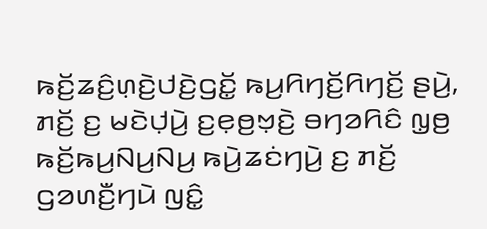ꤒꤢꤩ꤬ꤘꤢꤨ꤬ꤛ꤫ꤢꤧ꤬ꤓꤢꤧ꤬ꤞꤢꤩ꤭ ꤒꤣ꤬ꤖꤚꤢꤩ꤬ꤖꤚꤢꤩ꤬ ꤔꤣꤧ꤬, ꤊꤢꤩ꤬ ꤢ꤬ ꤗꤢꤧꤓ꤫ꤣꤧ꤬ ꤢ꤬ꤕ꤫ꤥ꤬ꤠ꤫ꤢꤧ꤬ ꤋꤚꤤꤖꤢꤨ ꤜ꤫ꤥ꤬ ꤒꤢꤩ꤬ꤒꤣ꤬ꤡꤣ꤬ꤡꤣ꤬ ꤒꤣꤧ꤬ꤘꤢꤦꤚꤣꤧ꤬ ꤢ꤬ ꤊꤢꤩ꤬ ꤞꤤꤛꤢꤪ꤬ꤚꤣꤧ ꤜꤢꤨ꤭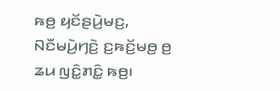ꤒꤥ꤬ ꤟꤢꤩꤔꤣꤧ꤬ꤗꤢ꤬, ꤡꤢꤪꤗꤣꤧ꤬ꤚꤢꤧ꤬ ꤢ꤬ꤒꤢꤩ꤬ꤗꤥ꤬ ꤥ꤬ ꤘꤣ ꤜꤢꤨ꤭ꤊꤢꤨ꤭ ꤒꤥ꤬꤯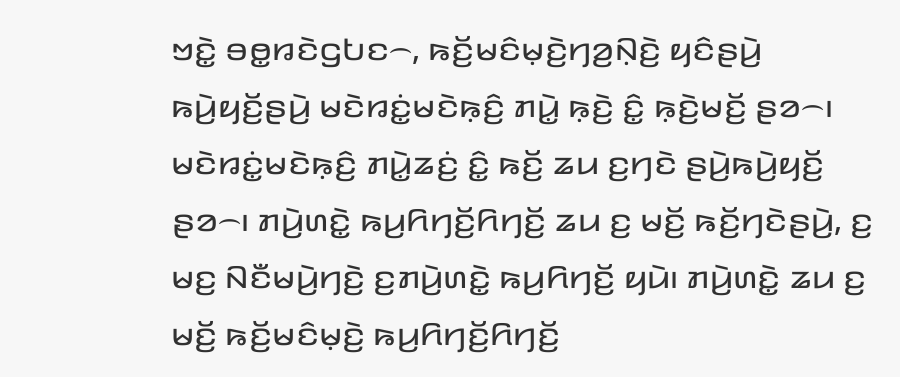ꤠꤢꤧ꤭ ꤋꤥ꤭ꤙꤢꤧꤞꤝꤢ꤮, ꤒꤢꤩ꤬ꤗꤢꤨꤗ꤫ꤢꤧ꤬ꤚꤤ꤬ꤡ꤫ꤢꤧ꤬ ꤟꤢꤨꤔꤣꤧ꤬ ꤒꤣꤧ꤬ꤟꤢꤩ꤬ꤔꤣꤧ꤬ ꤗꤢꤧꤙꤢꤦ꤭ꤗꤢꤧꤒ꤫ꤢꤨ꤬ ꤊꤣꤧ꤭ ꤒ꤫ꤢꤧ꤬ ꤢꤨ꤭ ꤒ꤫ꤢꤧ꤬ꤗꤢꤩ꤬ ꤔꤤ꤮꤯ ꤗꤢꤧꤙꤢꤦ꤭ꤗꤢꤧꤒ꤫ꤢꤨ꤬ ꤊꤣꤧ꤭ꤘꤢꤦ꤬ ꤢꤨ꤭ ꤒꤢꤩ꤬ ꤘꤣ ꤢ꤬ꤚꤢꤧ ꤔꤣꤧ꤬ꤒꤣꤧ꤬ꤟꤢꤩ꤬ ꤔꤤ꤮꤯ ꤊꤣꤧ꤬ꤛꤢꤧ꤭ ꤒꤣ꤬ꤖꤚꤢꤩ꤬ꤖꤚꤢꤩ꤬ ꤘꤣ ꤢ꤬ ꤗꤢꤩ꤬ ꤒꤢꤩ꤬ꤚꤢꤧꤔꤣꤧ꤬, ꤢ꤬ ꤗꤢ꤬ ꤡꤢꤪꤗꤣꤧ꤬ꤚꤢꤧ꤬ ꤢ꤬ꤊꤣꤧ꤬ꤛꤢꤧ꤭ ꤒꤣ꤬ꤖꤚꤢꤩ꤬ ꤟꤣꤧ꤯ ꤊꤣꤧ꤬ꤛꤢꤧ꤭ ꤘꤣ ꤢ꤬ ꤗꤢꤩ꤬ ꤒꤢꤩ꤬ꤗꤢꤨꤗ꤫ꤢꤧ꤬ ꤒꤣ꤬ꤖꤚꤢꤩ꤬ꤖꤚꤢꤩ꤬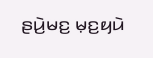ꤔꤣꤧ꤬ꤗꤢ꤬ ꤗ꤫ꤢ꤬ꤟꤣꤧ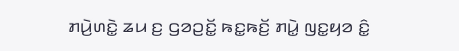ꤊꤣꤧ꤬ꤛꤢꤧ꤭ ꤘꤣ ꤢ꤬ ꤞꤤꤑꤢꤩ꤭ ꤒꤢ꤭ꤒꤢꤩ꤬ ꤊꤣꤧ꤭ ꤜꤢ꤭ꤟꤤ ꤢꤨ꤭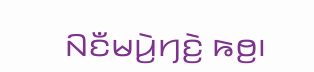ꤡꤢꤪꤗꤣꤧ꤬ꤚꤢꤧ꤬ ꤒꤥ꤬꤯